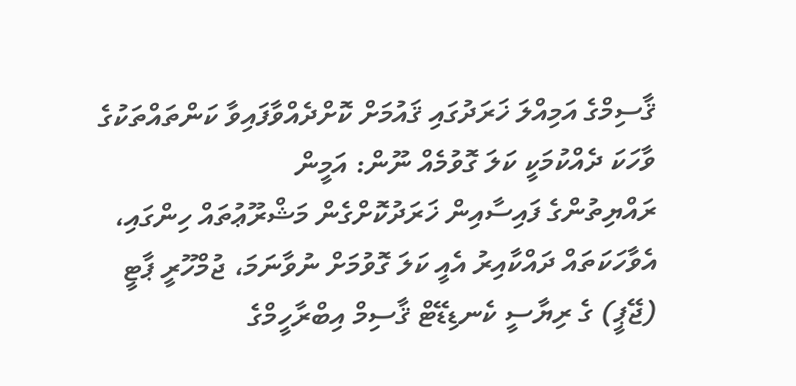ޤާސިމްގެ އަމިއްލަ ޚަރަދުގައި ޤައުމަށް ކޮށްދެއްވާފައިވާ ކަންތައްތަކުގެ ވާހަކަ ދެއްކުމަކީ ކަލަ ގޮވުމެއް ނޫން: އަމީން
ރައްޔިތުންގެ ފައިސާއިން ޚަރަދުކޮށްގެން މަޝްރޫޢުތައް ހިންގައި، އެވާހަކަތައް ދައްކާއިރު އެއީ ކަލަ ގޮވުމަށް ނުވާނަމަ، ޖުމްހޫރީ ޕާޓީ (ޖޭޕީ) ގެ ރިޔާސީ ކެނޑިޑޭޓް ޤާސިމް އިބްރާހީމްގެ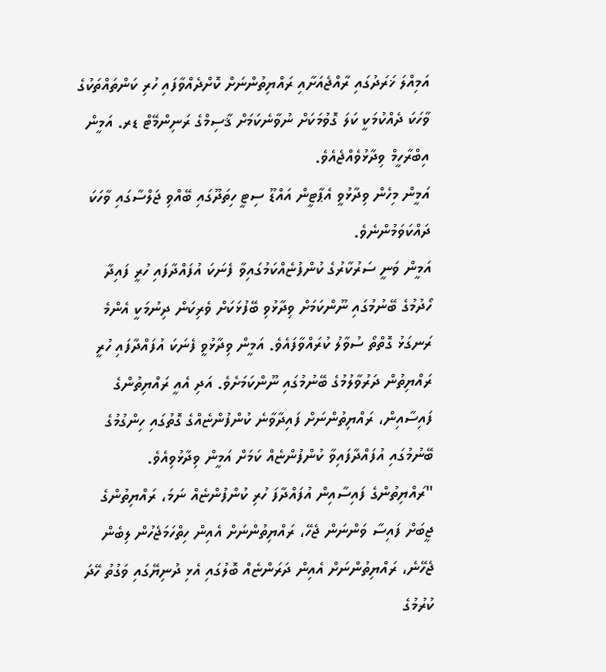އަމިއްލަ ޚަރަދުގައި ރާއްޖެއަށާއި ރައްޔިތުންނަށް ކޮށްދެއްވާފައި ހުރި ކަންތައްތަކުގެ ވާހަކަ ދެއްކުމަކީ ކަލަ ގޮވުމަކަށް ނުވާނެކަމަށް ޤާސިމްގެ ރަނިންމޭޓް ޑރ. އަމީން އިބްރާހީމް ވިދާޅުވެއްޖެއެވެ.
އަމީން މިހެން ވިދާޅުވީ އެޕާޓީން އައްޑޫ ސިޓީ ހިތަދޫގައި ބޭއްވި ޖަލްސާގައި ވާހަކަ ދައްކަވަމުންނެވެ.
އަމީން ވަނީ ސަރުކާރުގެ ކުންފުޏެއްކަމުގައިވާ ފެނަކަ އުފައްދާފައި ހުރީ ފައިދާ ހޯދުމުގެ ބޭނުމުގައި ނޫންކަމަށް ވިދާޅުވި ބޭފުޅަކަށް ވެރިކަން ދިނުމަކީ އެންމެ ރަނގަޅު ގޮތްތޯ ސުވާލު ކުރައްވާފައެވެ. އަމީން ވިދާޅުވީ ފެނަކަ އުފައްދާފައި ހުރީ ރައްޔިތުން ދަރުވާލުމުގެ ބޭނުމުގައި ނޫންކަމަށެވެ. އަދި އެއީ ރައްޔިތުންގެ ފައިސާއިން، ރައްޔިތުންނަށް ފައިދާވާނެ ކުންފުންޏެއްގެ ގޮތުގައި ހިންގުމުގެ ބޭނުމުގައި އުފައްދާފައިވާ ކުންފުންޏެއް ކަމަށް އަމީން ވިދާޅުވިއެވެ.
"ރައްޔިތުންގެ ފައިސާއިން އުފައްދާފަ ހުރި ކުންފުންޏެއް ނަމަ، ރައްޔިތުންގެ ޖީބަށް ފައިސާ ވަންނަން ޖެހޭ، ރައްޔިތުންނަށް އެއިން ހިތްހަމަޖެހުން ލިބެން ޖެހޭނެ، ރައްޔިތުންނަށް އެއިން ދަރަންޏެއް ބޮލުގައި އެޅި ދުނިޔޭގައި ވަގުތު ހޭދަ ކުރުމުގެ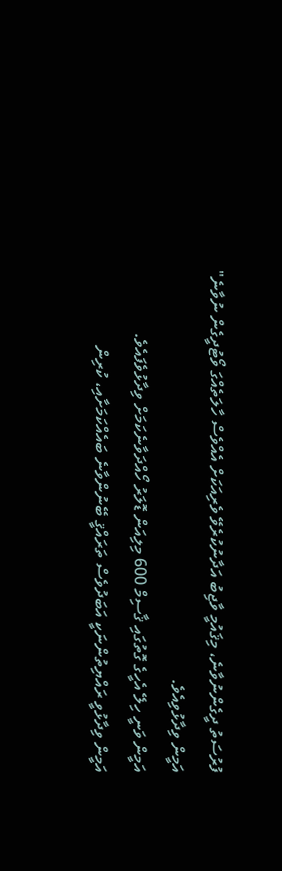ފުރުސަތު ދީގެންނުވާނެ، މިޤައުމީ ވާޖިބު އަދާނުކުރެވޭ ވެރިއަކަށް އެއްވެސް ހާލަތެއްގަ ވޯޓުދީގެން ނުވާނެ" އަމީން ވިދާޅުވިއެވެ.
އަމީން ވަނީ ހިލޭ އެހީގެ ގޮތުގައި ޤާސިމް 600 މިލިއަން ޑޮލަރު ހޯއްދަވާނެކަމަށް ވިދާޅުވެފައެވެ.
އަމީން ވިދާޅުވީ ރައްޔިތުންނަކީ އަބަދުވެސް ތަރައްޤީ ބޭނުންވާނެ ބައެއްކަމަށާއި، ކުރިން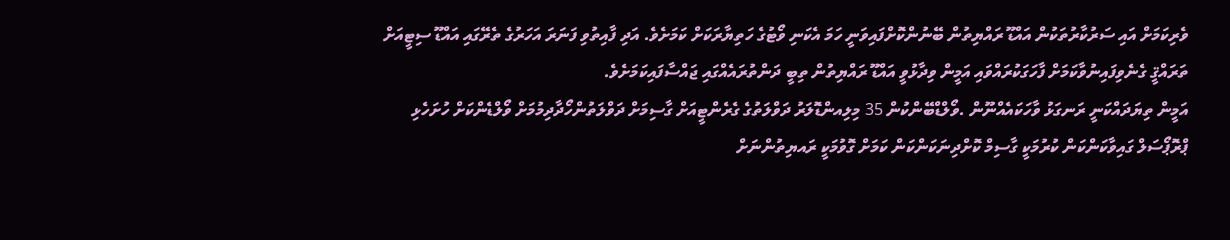ވެރިކަމަށް އައި ސަރުކާރުތަކުން އައްޑޫ ރައްޔިތުން ބޭނުންކޮށްފައިވަނީ ހަމަ އެކަނި ވޯޓުގެ ހަތިޔާރަކަށް ކަމަށެވެ. އަދި ފާއިތުވި ފަނަރަ އަހަރުގެ ތެރޭގައި އައްޑޫ ސިޓީއަށް ތަރައްޤީ ގެނެވިފައިނުވާކަމަށް ފާހަގަކުރައްވައި އަމީން ވިދާޅުވީ އައްޑޫ ރައްޔިތުން ތިބީ ދަންތުރައެއްގައި ޖައްސާފައިކަމަށެވެ.
އަމީން ތިޔަދައްކަނީ ރަނގަޅު ވާހަކައެއްނޫން .ވޯލްޑްބޭންކުން 35 މިލިއންޑޮލަރު ދަވްލަތުގެ ގެރެންޓީއަށް ގާސިމަށް ދަވްލަތުންހޯދާދިމުމަށް ވޯލްޑެންކަށް ހުށަހެޅި ޕްރޮޕޯސަލް ގައިވާކަންކަން ކުރުމަކީ ގާސިމް ކޮށްދިނަކަންކަން ކަމަށް ގޮވުމަކީ ރައޔިތުންނަށް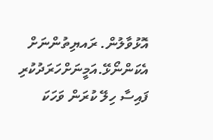އޮޅުވާލުން. ރައޔިތުންނަށް އެކަންނޯޅޭ.އަމީނަށްހަރަދުކުރި ފައިސާ ހިލޭ ކުރަން ވަހަކަ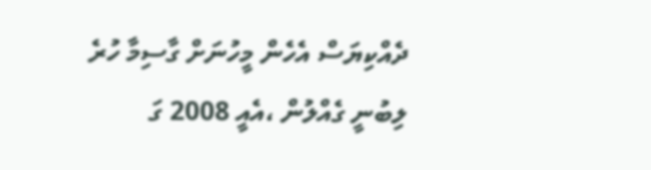ދެއްކިޔަސް އެހެން މީހުނަށް ގާސިމާ ހުރެ ލިބުނީ ގެއްލުން ،އެއީ 2008 ގަ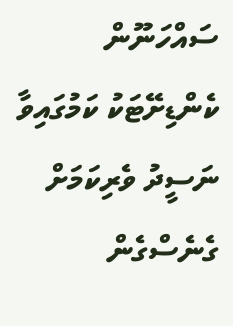ސައްހަނޫން ކެންޑިށޭޓަކު ކަމުގައިވާ ނަސީދު ވެރިކަމަށް ގެނެސްގެން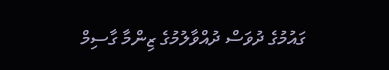ގައުމުގެ ދުވަސް ދުއްވާލުމުގެ ޒިންމާ ގާސިމް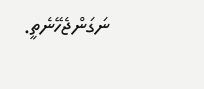ނަގަންޖެހޭނެތީ.